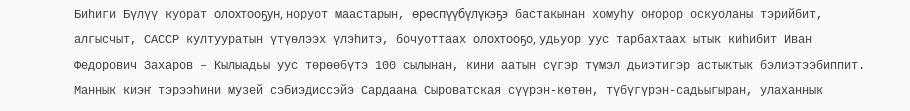Биһиги Бүлүү куорат олохтооҕун, норуот маастарын, өрөспүүбүлүкэҕэ бастакынан хомуһу оҥорор оскуоланы тэрийбит, алгысчыт, САССР култууратын үтүөлээх үлэһитэ, бочуоттаах олохтооҕо, удьуор уус тарбахтаах ытык киһибит Иван Федорович Захаров – Кылыадьы уус төрөөбүтэ 100 сылынан, кини аатын сүгэр түмэл дьиэтигэр астыктык бэлиэтээбиппит.
Маннык киэҥ тэрээһини музей сэбиэдиссэйэ Сардаана Сыроватская сүүрэн-көтөн, түбүгүрэн-садьыгыран, улаханнык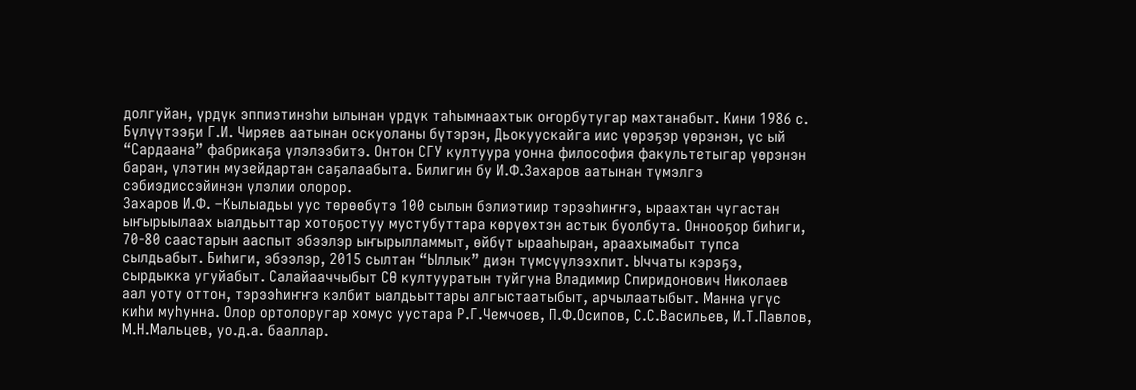долгуйан, үрдүк эппиэтинэһи ылынан үрдүк таһымнаахтык оҥорбутугар махтанабыт. Кини 1986 с. Бүлүүтээҕи Г.И. Чиряев аатынан оскуоланы бүтэрэн, Дьокуускайга иис үөрэҕэр үөрэнэн, үс ый “Сардаана” фабрикаҕа үлэлээбитэ. Онтон СГУ култуура уонна философия факультетыгар үөрэнэн баран, үлэтин музейдартан саҕалаабыта. Билигин бу И.Ф.Захаров аатынан түмэлгэ сэбиэдиссэйинэн үлэлии олорор.
Захаров И.Ф. –Кылыадьы уус төрөөбүтэ 100 сылын бэлиэтиир тэрээһиҥҥэ, ыраахтан чугастан ыҥырыылаах ыалдьыттар хотоҕостуу мустубуттара көрүөхтэн астык буолбута. Оннооҕор биһиги, 70-80 саастарын ааспыт эбээлэр ыҥырылламмыт, өйбүт ырааһыран, араахымабыт тупса сылдьабыт. Биһиги, эбээлэр, 2015 сылтан “Ыллык” диэн түмсүүлээхпит. Ыччаты кэрэҕэ, сырдыкка угуйабыт. Салайааччыбыт СӨ култууратын туйгуна Владимир Спиридонович Николаев аал уоту оттон, тэрээһиҥҥэ кэлбит ыалдьыттары алгыстаатыбыт, арчылаатыбыт. Манна үгүс киһи муһунна. Олор ортолоругар хомус уустара Р.Г.Чемчоев, П.Ф.Осипов, С.С.Васильев, И.Т.Павлов, М.Н.Мальцев, уо.д.а. бааллар.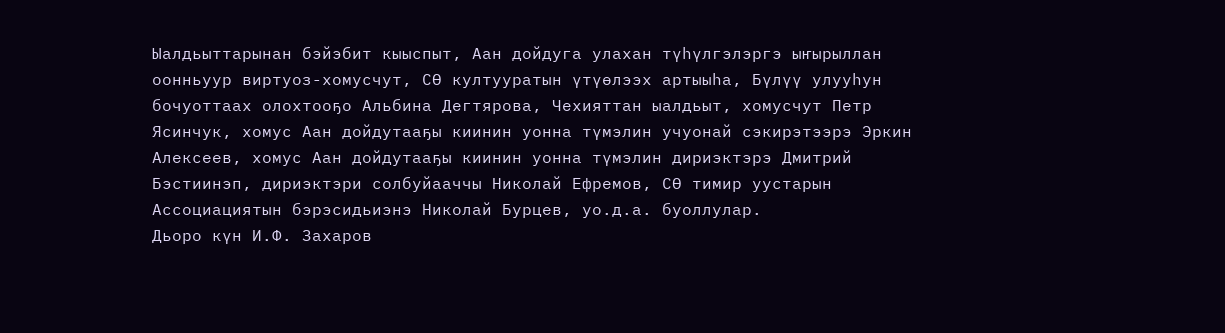Ыалдьыттарынан бэйэбит кыыспыт, Аан дойдуга улахан түһүлгэлэргэ ыҥырыллан оонньуур виртуоз-хомусчут, СӨ култууратын үтүөлээх артыыһа, Бүлүү улууһун бочуоттаах олохтооҕо Альбина Дегтярова, Чехияттан ыалдьыт, хомусчут Петр Ясинчук, хомус Аан дойдутааҕы киинин уонна түмэлин учуонай сэкирэтээрэ Эркин Алексеев, хомус Аан дойдутааҕы киинин уонна түмэлин дириэктэрэ Дмитрий Бэстиинэп, дириэктэри солбуйааччы Николай Ефремов, СӨ тимир уустарын Ассоциациятын бэрэсидьиэнэ Николай Бурцев, уо.д.а. буоллулар.
Дьоро күн И.Ф. Захаров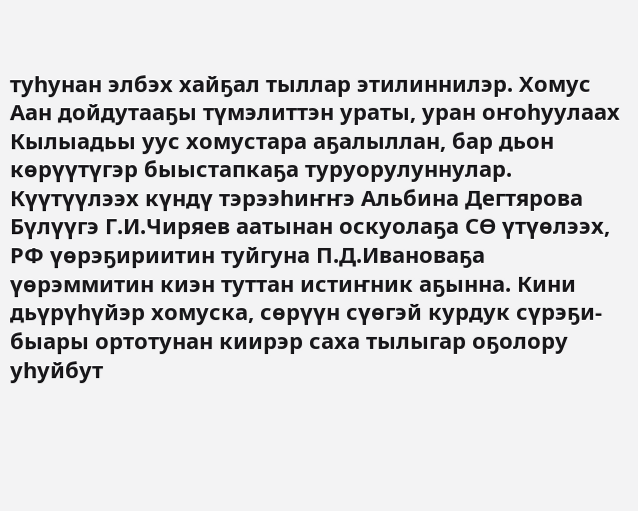туһунан элбэх хайҕал тыллар этилиннилэр. Хомус Аан дойдутааҕы түмэлиттэн ураты, уран оҥоһуулаах Кылыадьы уус хомустара аҕалыллан, бар дьон көрүүтүгэр быыстапкаҕа туруорулуннулар.
Күүтүүлээх күндү тэрээһиҥҥэ Альбина Дегтярова Бүлүүгэ Г.И.Чиряев аатынан оскуолаҕа СӨ үтүөлээх, РФ үөрэҕириитин туйгуна П.Д.Ивановаҕа үөрэммитин киэн туттан истиҥник аҕынна. Кини дьүрүһүйэр хомуска, сөрүүн сүөгэй курдук сүрэҕи-быары ортотунан киирэр саха тылыгар оҕолору уһуйбут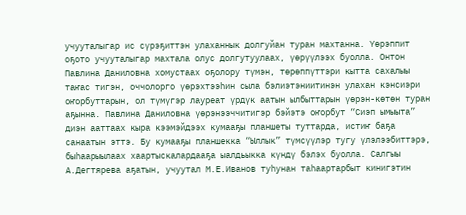учууталыгар ис сүрэҕиттэн улаханнык долгуйан туран махтанна. Үөрэппит оҕото учууталыгар махтала олус долгутуулаах, үөрүүлээх буолла. Онтон Павлина Даниловна хомустаах оҕолору түмэн, төрөппүттэри кытта сахалыы таҥас тигэн, оччолорго үөрэхтээһин сыла бэлиэтэниитинэн улахан кэнсиэри оҥорбуттарын, ол түмүгэр лауреат үрдүк аатын ылбыттарын үөрэн-көтөн туран аҕынна. Павлина Даниловна үөрэнээччитигэр бэйэтэ оҥорбут “Сиэп ымыыта” диэн ааттаах кыра кээмэйдээх кумааҕы планшеты туттарда, истиҥ баҕа санаатын эттэ. Бу кумааҕы планшекка “Ыллык” түмсүүлэр тугу үлэлээбиттэрэ, быһаарыылаах хаартыскалардааҕа ыалдьыкка күндү бэлэх буолла. Салгыы А.Дегтярева аҕатын, учуутал М.Е.Иванов туһунан таһаартарбыт кинигэтин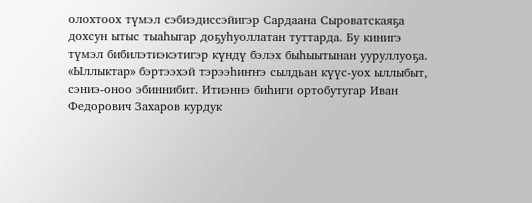олохтоох түмэл сэбиэдиссэйигэр Сардаана Сыроватскаяҕа дохсун ытыс тыаһыгар доҕуһуоллатан туттарда. Бу кинигэ түмэл бибилэтиэкэтигэр күндү бэлэх быһыытынан ууруллуоҕа.
«Ыллыктар» бэртээхэй тэрээһиҥҥэ сылдьан күүс-уох ыллыбыт, сэниэ-оноо эбиннибит. Итиэннэ биһиги ортобутугар Иван Федорович Захаров курдук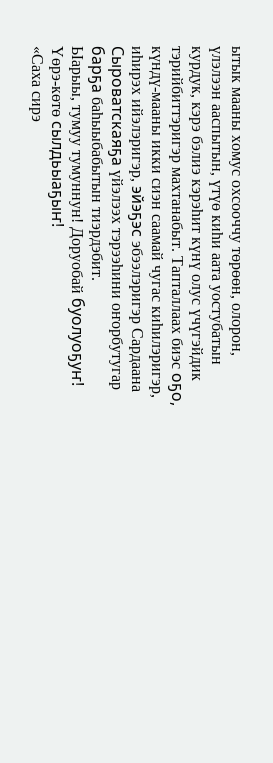ытык мааны хомус охсооччу төрөөн, олорон, үлэлээн ааспытын, үтүө киһи аата уостубатын курдук, кэрэ бэлиэ кэрэһит күнү олус үчүгэйдик тэрийбиттэригэр махтанабыт. Тапталлаах биэс оҕо, күндү-мааны икки сиэн саамай чугас киһилэригэр, иһирэх ийэлэригэр, эйэҕэс эбээлэригэр Сардаана Сыроватскаяҕа үйэлээх тэрээһини оҥорбутугар барҕа баһыыбабытын тиэрдэбит.
Ыарыы, тумуу тумуннун! Доруобай буолуоҕуҥ! Үөрэ-көтө сылдьыаҕыҥ!
«Саха сирэ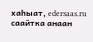хаһыат, edersaas.ru саайтка анаан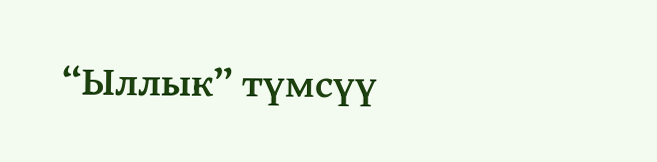“Ыллык” түмсүү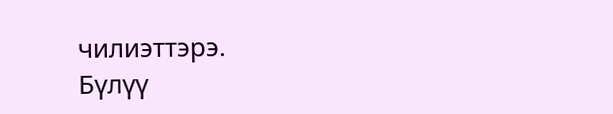чилиэттэрэ.
Бүлүү